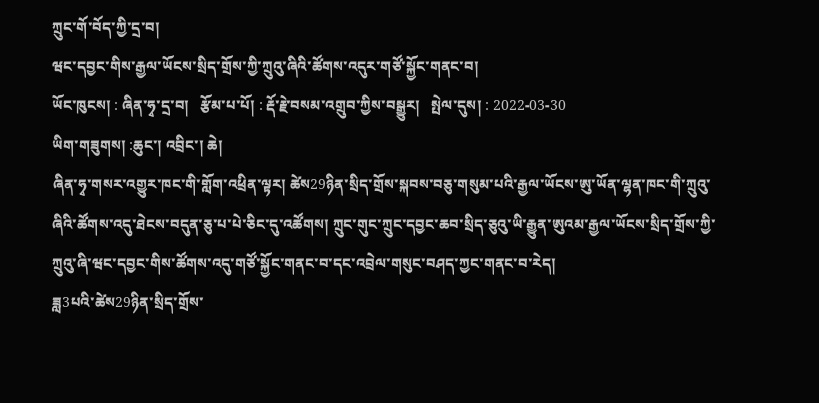ཀྲུང་གོ་བོད་ཀྱི་དྲ་བ།
ཝང་དབྱང་གིས་རྒྱལ་ཡོངས་སྲིད་གྲོས་ཀྱི་ཀྲུའུ་ཞིའི་ཚོགས་འདུར་གཙོ་སྐྱོང་གནང་བ།
ཡོང་ཁུངས། : ཞིན་ཧྭ་དྲ་བ།   རྩོམ་པ་པོ། : རྡོ་རྗེ་བསམ་འགྲུབ་ཀྱིས་བསྒྱུར།   སྤེལ་དུས། : 2022-03-30
ཡིག་གཟུགས། :ཆུང་། འབྲིང་། ཆེ།
ཞིན་ཧྭ་གསར་འགྱུར་ཁང་གི་གློག་འཕྲིན་ལྟར། ཚེས29ཉིན་སྲིད་གྲོས་སྐབས་བཅུ་གསུམ་པའི་རྒྱལ་ཡོངས་ཨུ་ཡོན་ལྷན་ཁང་གི་ཀྲུའུ་ཞིའི་ཚོགས་འདུ་ཐེངས་བདུན་ཅུ་པ་པེ་ཅིང་དུ་འཚོགས། ཀྲུང་གུང་ཀྲུང་དབྱང་ཆབ་སྲིད་ཅུའུ་ཡི་རྒྱུན་ཨུའམ་རྒྱལ་ཡོངས་སྲིད་གྲོས་ཀྱི་ཀྲུའུ་ཞི་ཝང་དབྱང་གིས་ཚོགས་འདུ་གཙོ་སྐྱོང་གནང་བ་དང་འབྲེལ་གསུང་བཤད་ཀྱང་གནང་བ་རེད།
ཟླ3པའི་ཚེས29ཉིན་སྲིད་གྲོས་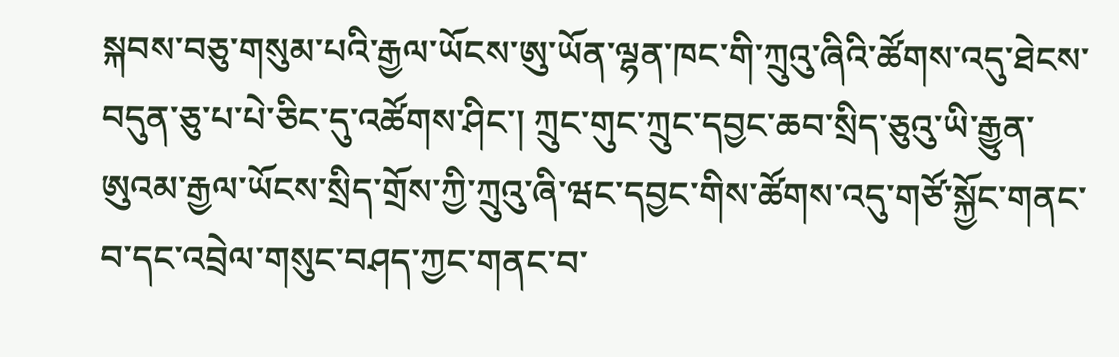སྐབས་བཅུ་གསུམ་པའི་རྒྱལ་ཡོངས་ཨུ་ཡོན་ལྷན་ཁང་གི་ཀྲུའུ་ཞིའི་ཚོགས་འདུ་ཐེངས་བདུན་ཅུ་པ་པེ་ཅིང་དུ་འཚོགས་ཤིང་། ཀྲུང་གུང་ཀྲུང་དབྱང་ཆབ་སྲིད་ཅུའུ་ཡི་རྒྱུན་ཨུའམ་རྒྱལ་ཡོངས་སྲིད་གྲོས་ཀྱི་ཀྲུའུ་ཞི་ཝང་དབྱང་གིས་ཚོགས་འདུ་གཙོ་སྐྱོང་གནང་བ་དང་འབྲེལ་གསུང་བཤད་ཀྱང་གནང་བ་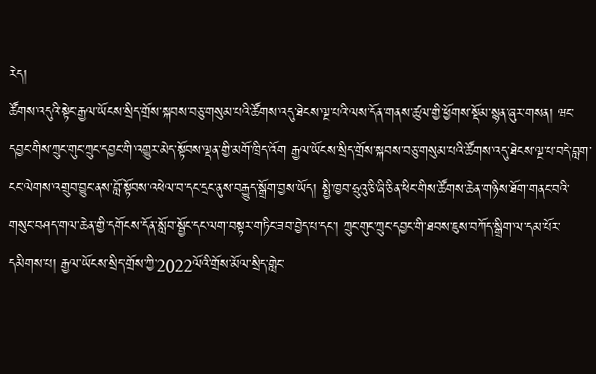རེད།
ཚོགས་འདུའི་སྟེང་རྒྱལ་ཡོངས་སྲིད་གྲོས་སྐབས་བཅུ་གསུམ་པའི་ཚོགས་འདུ་ཐེངས་ལྔ་པའི་ལས་དོན་གནས་ཚུལ་གྱི་ཕྱོགས་སྡོམ་སྙན་ཞུར་གསན། ཝང་དབྱང་གིས་ཀྲུང་གུང་ཀྲུང་དབྱང་གི་འགྱུར་མེད་སྟོབས་ལྡན་གྱི་མགོ་ཁྲིད་འོག རྒྱལ་ཡོངས་སྲིད་གྲོས་སྐབས་བཅུ་གསུམ་པའི་ཚོགས་འདུ་ཐེངས་ལྔ་པ་བདེ་བླག་ངང་ལེགས་འགྲུབ་བྱུང་ནས་བློ་སྟོབས་འཕེལ་བ་དང་དྲང་ནུས་བརྒྱུད་སྒྲོག་བྱས་ཡོད། སྤྱི་ཁྱབ་ཧྲུའུ་ཅི་ཞི་ཅིན་ཕིང་གིས་ཚོགས་ཆེན་གཉིས་ཐོག་གནང་བའི་གསུང་བཤད་གལ་ཆེན་གྱི་དགོངས་དོན་སློབ་སྦྱོང་དང་ལག་བསྟར་གཏིང་ཟབ་བྱེད་པ་དང་། ཀྲུང་གུང་ཀྲུང་དབྱང་གི་ཐབས་ཇུས་བཀོད་སྒྲིག་ལ་དམ་པོར་དམིགས་པ། རྒྱལ་ཡོངས་སྲིད་གྲོས་ཀྱི་2022ལོའི་གྲོས་མོལ་སྲིད་གླེང་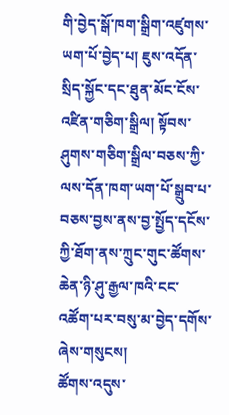གི་བྱེད་སྒོ་ཁག་སྒྲིག་འཛུགས་ཡག་པོ་བྱེད་པ། ཇུས་འདོན་སྲིད་སྐྱོང་དང་ཐུན་མོང་ངོས་འཛིན་གཅིག་སྒྲིལ། སྟོབས་ཤུགས་གཅིག་སྒྲིལ་བཅས་ཀྱི་ལས་དོན་ཁག་ཡག་པོ་སྒྲུབ་པ་བཅས་བྱས་ནས་བྱ་སྤྱོད་དངོས་ཀྱི་ཐོག་ནས་ཀྲུང་གུང་ཚོགས་ཆེན་ཉི་ཤུ་རྒྱལ་ཁའི་ངང་འཚོག་པར་བསུ་མ་བྱེད་དགོས་ཞེས་གསུངས།
ཚོགས་འདུས་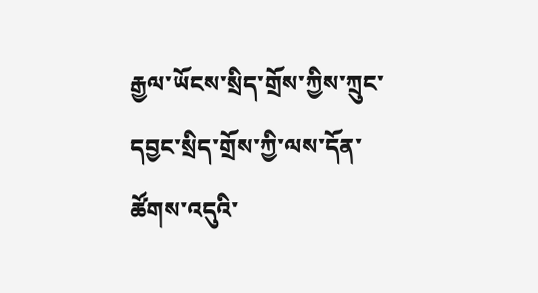རྒྱལ་ཡོངས་སྲིད་གྲོས་ཀྱིས་ཀྲུང་དབྱང་སྲིད་གྲོས་ཀྱི་ལས་དོན་ཚོགས་འདུའི་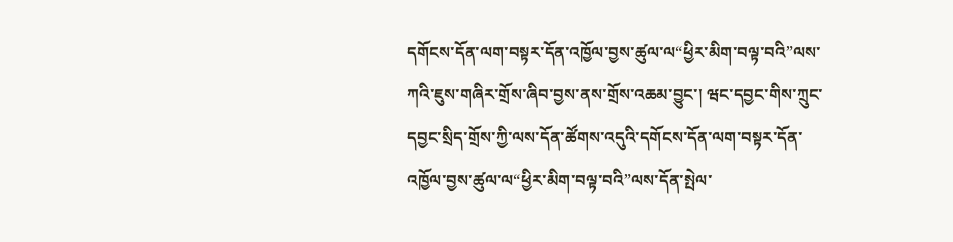དགོངས་དོན་ལག་བསྟར་དོན་འཁྱོལ་བྱས་ཚུལ་ལ“ཕྱིར་མིག་བལྟ་བའི”ལས་ཀའི་ཇུས་གཞིར་གྲོས་ཞིབ་བྱས་ནས་གྲོས་འཆམ་བྱུང་། ཝང་དབྱང་གིས་ཀྲུང་དབྱང་སྲིད་གྲོས་ཀྱི་ལས་དོན་ཚོགས་འདུའི་དགོངས་དོན་ལག་བསྟར་དོན་འཁྱོལ་བྱས་ཚུལ་ལ“ཕྱིར་མིག་བལྟ་བའི”ལས་དོན་སྤེལ་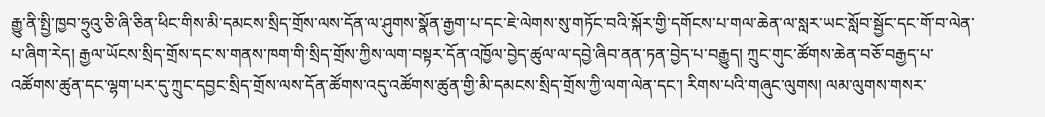རྒྱུ་ནི་སྤྱི་ཁྱབ་ཧྲུའུ་ཅི་ཞི་ཅིན་ཕིང་གིས་མི་དམངས་སྲིད་གྲོས་ལས་དོན་ལ་ཤུགས་སྣོན་རྒྱག་པ་དང་ཇེ་ལེགས་སུ་གཏོང་བའི་སྐོར་གྱི་དགོངས་པ་གལ་ཆེན་ལ་སླར་ཡང་སློབ་སྦྱོང་དང་གོ་བ་ལེན་པ་ཞིག་རེད། རྒྱལ་ཡོངས་སྲིད་གྲོས་དང་ས་གནས་ཁག་གི་སྲིད་གྲོས་ཀྱིས་ལག་བསྟར་དོན་འཁྱོལ་བྱེད་ཚུལ་ལ་དབྱེ་ཞིབ་ནན་ཏན་བྱེད་པ་བརྒྱུད། ཀྲུང་གུང་ཚོགས་ཆེན་བཅོ་བརྒྱད་པ་འཚོགས་ཚུན་དང་ལྷག་པར་དུ་ཀྲུང་དབྱང་སྲིད་གྲོས་ལས་དོན་ཚོགས་འདུ་འཚོགས་ཚུན་གྱི་མི་དམངས་སྲིད་གྲོས་ཀྱི་ལག་ལེན་དང་། རིགས་པའི་གཞུང་ལུགས། ལམ་ལུགས་གསར་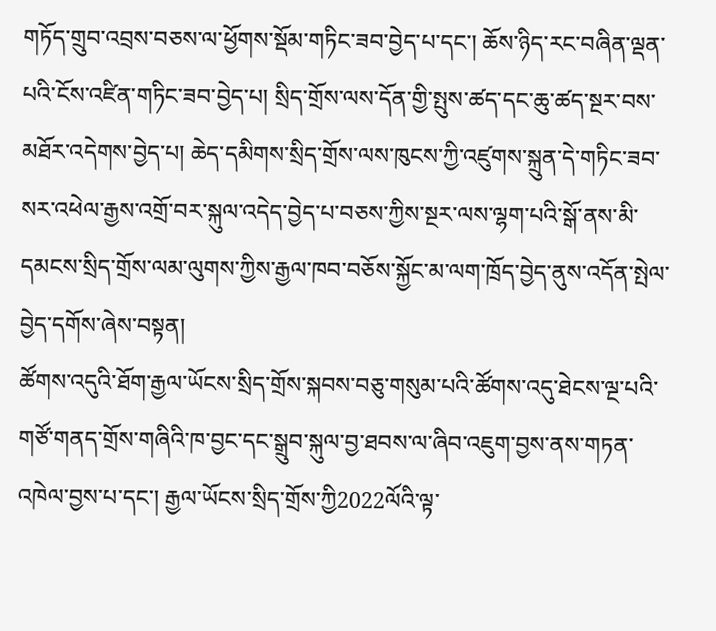གཏོད་གྲུབ་འབྲས་བཅས་ལ་ཕྱོགས་སྡོམ་གཏིང་ཟབ་བྱེད་པ་དང་། ཆོས་ཉིད་རང་བཞིན་ལྡན་པའི་ངོས་འཛིན་གཏིང་ཟབ་བྱེད་པ། སྲིད་གྲོས་ལས་དོན་གྱི་སྤུས་ཚད་དང་ཆུ་ཚད་སྔར་བས་མཐོར་འདེགས་བྱེད་པ། ཆེད་དམིགས་སྲིད་གྲོས་ལས་ཁུངས་ཀྱི་འཛུགས་སྐྲུན་དེ་གཏིང་ཟབ་སར་འཕེལ་རྒྱས་འགྲོ་བར་སྐུལ་འདེད་བྱེད་པ་བཅས་ཀྱིས་སྔར་ལས་ལྷག་པའི་སྒོ་ནས་མི་དམངས་སྲིད་གྲོས་ལམ་ལུགས་ཀྱིས་རྒྱལ་ཁབ་བཅོས་སྐྱོང་མ་ལག་ཁྲོད་བྱེད་ནུས་འདོན་སྤེལ་བྱེད་དགོས་ཞེས་བསྟན།
ཚོགས་འདུའི་ཐོག་རྒྱལ་ཡོངས་སྲིད་གྲོས་སྐབས་བཅུ་གསུམ་པའི་ཚོགས་འདུ་ཐེངས་ལྔ་པའི་གཙོ་གནད་གྲོས་གཞིའི་ཁ་བྱང་དང་སྒྲུབ་སྐུལ་བྱ་ཐབས་ལ་ཞིབ་འཇུག་བྱས་ནས་གཏན་འཁེལ་བྱས་པ་དང་། རྒྱལ་ཡོངས་སྲིད་གྲོས་ཀྱི2022ལོའི་ལྟ་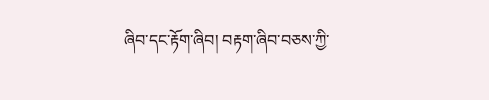ཞིབ་དང་རྟོག་ཞིབ། བརྟག་ཞིབ་བཅས་ཀྱི་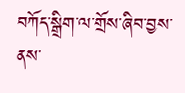བཀོད་སྒྲིག་ལ་གྲོས་ཞིབ་བྱས་ནས་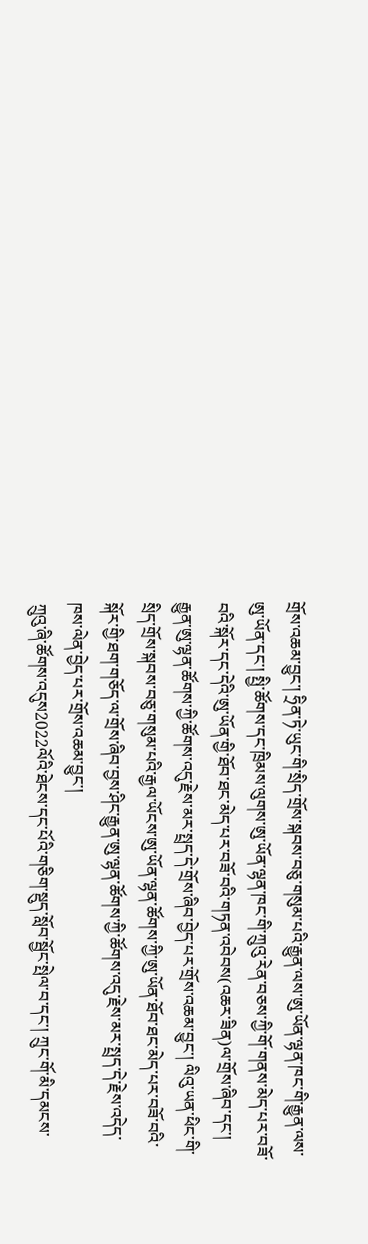གྲོས་འཆམ་བྱུང་། ཧྲིན་ཏེ་ཡུང་གི་སྲིད་གྲོས་སྐབས་བཅུ་གསུམ་པའི་རྒྱུན་ལས་ཨུ་ཡོན་ལྷན་ཁང་གི་རྒྱུན་ལས་ཨུ་ཡོན་དང་། སྤྱི་ཚོགས་དང་ཁྲིམས་ལུགས་ཨུ་ཡོན་ལྷན་ཁང་གི་ཀྲུའུ་རེན་བཅས་ཀྱི་གོ་གནས་མེད་པར་བཟོ་བའི་སྐོར་དང་དེའི་ཨུ་ཡོན་གྱི་ཐོབ་ཐང་མེད་པར་བཟོ་བའི་གཏན་འབེབས(འཆར་ཟིན)ལ་གྲོས་ཞིབ་དང་། རྒྱུན་ཨུ་ལྷན་ཚོགས་ཀྱི་ཚོགས་འདུ་རྗེས་མར་སྤྲད་དེ་གྲོས་ཞིབ་བྱེད་པར་གྲོས་འཆམ་བྱུང་། ལིའུ་ཡན་ཕིང་གི་སྲིད་གྲོས་སྐབས་བཅུ་གསུམ་པའི་རྒྱལ་ཡོངས་ཨུ་ཡོན་ལྷན་ཚོགས་ཀྱི་ཨུ་ཡོན་ཐོབ་ཐང་མེད་པར་བཟོ་བའི་སྐོར་གྱི་ཐག་གཅོད་ལ་གྲོས་ཞིབ་བྱས་ཤིང་རྒྱུན་ཨུ་ལྷན་ཚོགས་ཀྱི་ཚོགས་འདུ་རྗེས་མར་སྤྲད་དེ་རྗེས་འདེད་ཁས་ལེན་བྱེད་པར་གྲོས་འཆམ་བྱུང་།
ཀྲུའུ་ཞི་ཚོགས་འདུས2022ལོའི་ཐེངས་དང་པོའི་གཅིག་སྡུད་སློབ་སྦྱོང་སྤེལ་བ་དང་། ཀྲུང་གོ་མི་དམངས་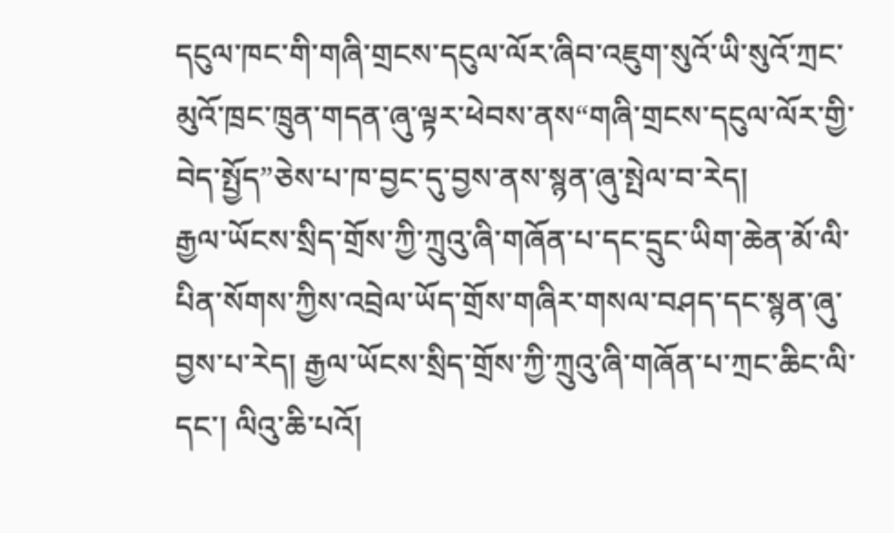དངུལ་ཁང་གི་གཞི་གྲངས་དངུལ་ལོར་ཞིབ་འཇུག་སུའོ་ཡི་སུའོ་ཀྲང་མུའོ་ཁྲང་ཁྲུན་གདན་ཞུ་ལྟར་ཕེབས་ནས“གཞི་གྲངས་དངུལ་ལོར་གྱི་བེད་སྤྱོད”ཅེས་པ་ཁ་བྱང་དུ་བྱས་ནས་སྙན་ཞུ་སྤེལ་བ་རེད།
རྒྱལ་ཡོངས་སྲིད་གྲོས་ཀྱི་ཀྲུའུ་ཞི་གཞོན་པ་དང་དྲུང་ཡིག་ཆེན་མོ་ལི་པིན་སོགས་ཀྱིས་འབྲེལ་ཡོད་གྲོས་གཞིར་གསལ་བཤད་དང་སྙན་ཞུ་བྱས་པ་རེད། རྒྱལ་ཡོངས་སྲིད་གྲོས་ཀྱི་ཀྲུའུ་ཞི་གཞོན་པ་ཀྲང་ཆིང་ལི་དང་། ལིའུ་ཆི་པའོ།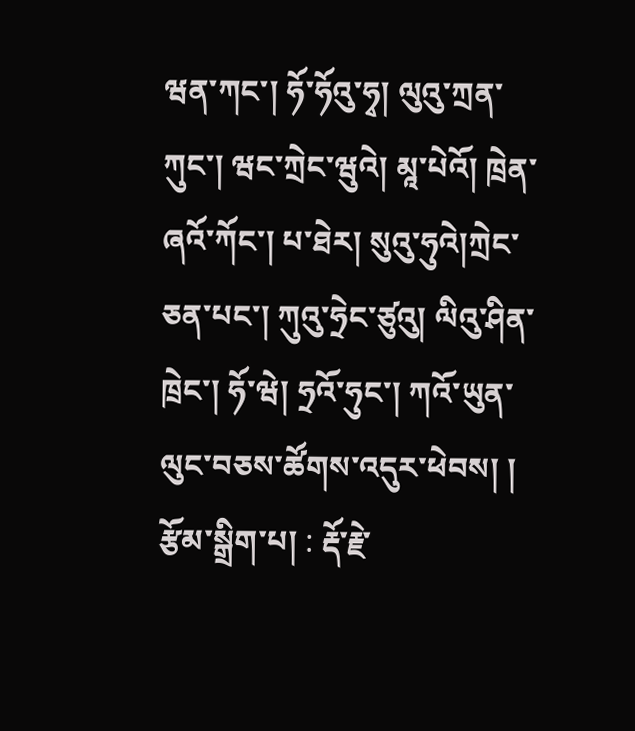ཝན་ཀང་། ཧོ་ཧོའུ་ཧྭ། ལུའུ་ཀྲན་ཀུང་། ཝང་ཀྲེང་ཝུའེ། མཱ་པེའོ། ཁྲེན་ཞའོ་ཀོང་། པ་ཐེར། སུའུ་ཧུའེ།ཀྲེང་ཅན་པང་། ཀུའུ་ཧྲེང་ཙུའུ། ལིའུ་ཤིན་ཁྲེང་། ཧོ་ཝེ། ཧྲའོ་ཧུང་། ཀའོ་ཡུན་ལུང་བཅས་ཚོགས་འདུར་ཕེབས། །
རྩོམ་སྒྲིག་པ། : རྡོ་རྗེ་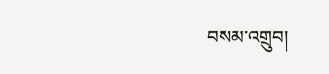བསམ་འགྲུབ།